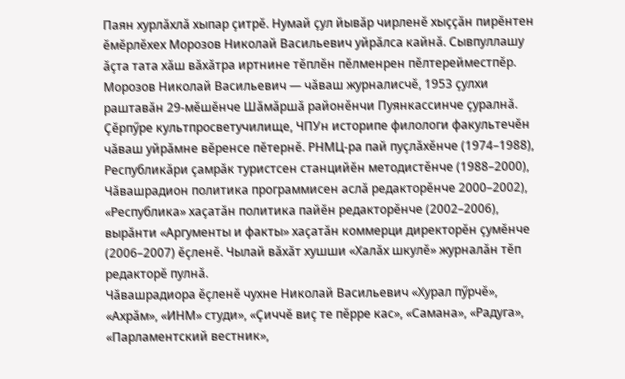Паян хурлӑхлӑ хыпар ҫитрӗ. Нумай ҫул йывӑр чирленӗ хыҫҫӑн пирӗнтен ӗмӗрлӗхех Морозов Николай Васильевич уйрӑлса кайнӑ. Сывпуллашу ӑҫта тата хӑш вӑхӑтра иртнине тӗплӗн пӗлменрен пӗлтерейместпӗр.
Морозов Николай Васильевич — чӑваш журналисчӗ, 1953 ҫулхи раштавӑн 29-мӗшӗнче Шӑмӑршӑ районӗнчи Пуянкассинче ҫуралнӑ. Ҫӗрпӳре культпросветучилище, ЧПУн историпе филологи факультечӗн чӑваш уйрӑмне вӗренсе пӗтернӗ. РНМЦ-ра пай пуҫлӑхӗнче (1974–1988), Республикӑри ҫамрӑк туристсен станцийӗн методистӗнче (1988–2000), Чӑвашрадион политика программисен аслӑ редакторӗнче 2000–2002), «Республика» хаҫатӑн политика пайӗн редакторӗнче (2002–2006), вырӑнти «Аргументы и факты» хаҫатӑн коммерци директорӗн ҫумӗнче (2006–2007) ӗҫленӗ. Чылай вӑхӑт хушши «Халӑх шкулӗ» журналӑн тӗп редакторӗ пулнӑ.
Чӑвашрадиора ӗҫленӗ чухне Николай Васильевич «Хурал пӳрчӗ», «Ахрӑм», «ИНМ» студи», «Ҫиччӗ виҫ те пӗрре кас», «Самана», «Радуга», «Парламентский вестник»,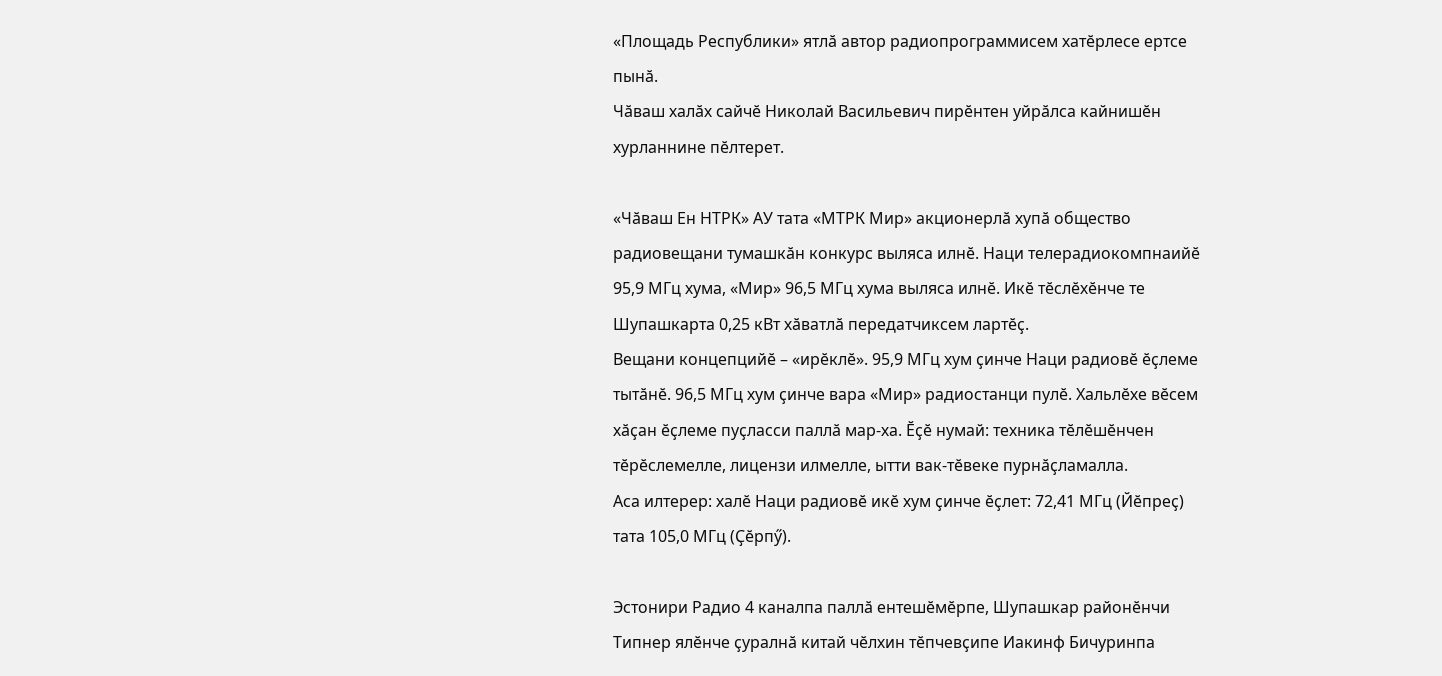«Площадь Республики» ятлӑ автор радиопрограммисем хатӗрлесе ертсе пынӑ.
Чӑваш халӑх сайчӗ Николай Васильевич пирӗнтен уйрӑлса кайнишӗн хурланнине пӗлтерет.

«Чӑваш Ен НТРК» АУ тата «МТРК Мир» акционерлӑ хупӑ общество радиовещани тумашкӑн конкурс выляса илнӗ. Наци телерадиокомпнаийӗ 95,9 МГц хума, «Мир» 96,5 МГц хума выляса илнӗ. Икӗ тӗслӗхӗнче те Шупашкарта 0,25 кВт хӑватлӑ передатчиксем лартӗҫ.
Вещани концепцийӗ – «ирӗклӗ». 95,9 МГц хум ҫинче Наци радиовӗ ӗҫлеме тытӑнӗ. 96,5 МГц хум ҫинче вара «Мир» радиостанци пулӗ. Хальлӗхе вӗсем хӑҫан ӗҫлеме пуҫласси паллӑ мар-ха. Ӗҫӗ нумай: техника тӗлӗшӗнчен тӗрӗслемелле, лицензи илмелле, ытти вак-тӗвеке пурнӑҫламалла.
Аса илтерер: халӗ Наци радиовӗ икӗ хум ҫинче ӗҫлет: 72,41 МГц (Йӗпреҫ) тата 105,0 МГц (Ҫӗрпӳ).

Эстонири Радио 4 каналпа паллӑ ентешӗмӗрпе, Шупашкар районӗнчи Типнер ялӗнче ҫуралнӑ китай чӗлхин тӗпчевҫипе Иакинф Бичуринпа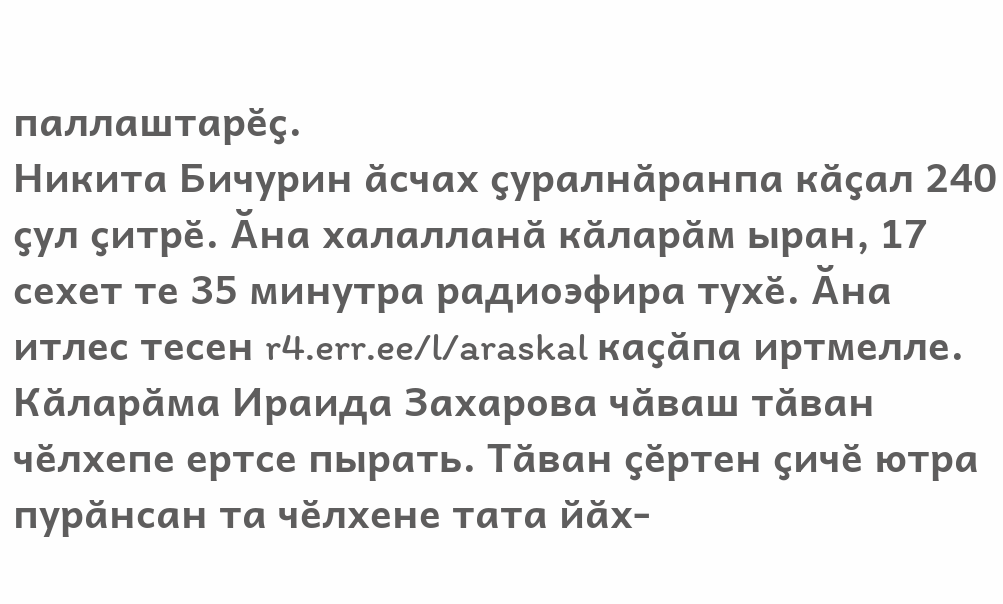паллаштарӗҫ.
Никита Бичурин ӑсчах ҫуралнӑранпа кӑҫал 240 ҫул ҫитрӗ. Ӑна халалланӑ кӑларӑм ыран, 17 сехет те 35 минутра радиоэфира тухӗ. Ӑна итлес тесен r4.err.ee/l/araskal каҫӑпа иртмелле.
Кӑларӑма Ираида Захарова чӑваш тӑван чӗлхепе ертсе пырать. Тӑван ҫӗртен ҫичӗ ютра пурӑнсан та чӗлхене тата йӑх-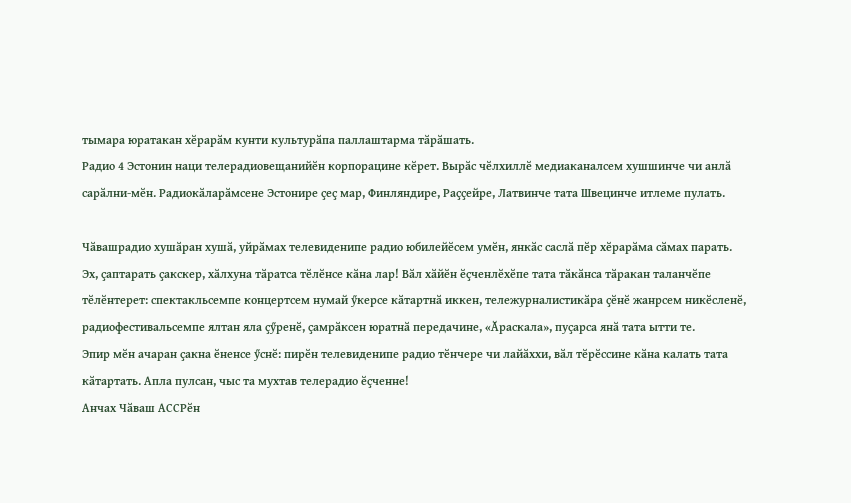тымара юратакан хӗрарӑм кунти культурӑпа паллаштарма тӑрӑшать.
Радио 4 Эстонин наци телерадиовещанийӗн корпорацине кӗрет. Вырӑс чӗлхиллӗ медиаканалсем хушшинче чи анлӑ сарӑлни-мӗн. Радиокӑларӑмсене Эстонире ҫеҫ мар, Финляндире, Раҫҫейре, Латвинче тата Швецинче итлеме пулать.

Чӑвашрадио хушӑран хушӑ, уйрӑмах телевиденипе радио юбилейӗсем умӗн, янкӑс саслӑ пӗр хӗрарӑма сӑмах парать. Эх, ҫаптарать ҫакскер, хӑлхуна тӑратса тӗлӗнсе кӑна лар! Вӑл хӑйӗн ӗҫченлӗхӗпе тата тӑкӑнса тӑракан таланчӗпе тӗлӗнтерет: спектакльсемпе концертсем нумай ӳкерсе кӑтартнӑ иккен, тележурналистикӑра ҫӗнӗ жанрсем никӗсленӗ, радиофестивальсемпе ялтан яла ҫӳренӗ, ҫамрӑксен юратнӑ передачине, «Ӑраскала», пуҫарса янӑ тата ытти те.
Эпир мӗн ачаран ҫакна ӗненсе ӳснӗ: пирӗн телевиденипе радио тӗнчере чи лайӑххи, вӑл тӗрӗссине кӑна калать тата кӑтартать. Апла пулсан, чыс та мухтав телерадио ӗҫченне!
Анчах Чӑваш АССРӗн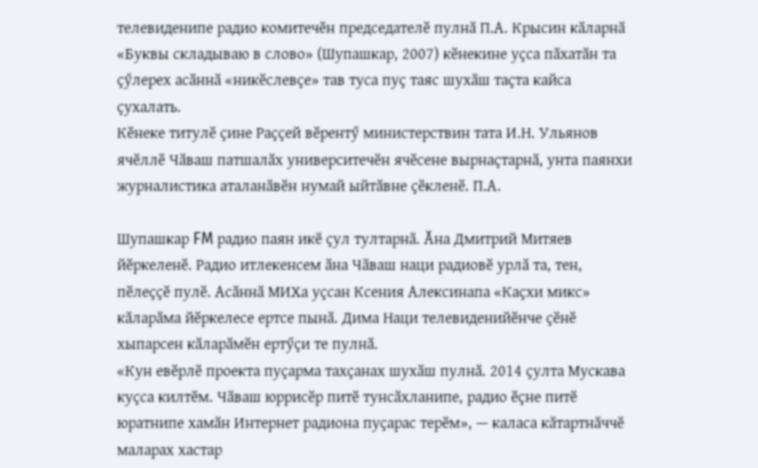телевиденипе радио комитечӗн председателӗ пулнӑ П.А. Крысин кӑларнӑ «Буквы складываю в слово» (Шупашкар, 2007) кӗнекине уҫса пӑхатӑн та ҫӳлерех асӑннӑ «никӗслевҫе» тав туса пуҫ таяс шухӑш таҫта кайса ҫухалать.
Кӗнеке титулӗ ҫине Раҫҫей вӗрентӳ министерствин тата И.Н. Ульянов ячӗллӗ Чӑваш патшалӑх университечӗн ячӗсене вырнаҫтарнӑ, унта паянхи журналистика аталанӑвӗн нумай ыйтӑвне ҫӗкленӗ. П.А.

Шупашкар FM радио паян икӗ ҫул тултарнӑ. Ӑна Дмитрий Митяев йӗркеленӗ. Радио итлекенсем ӑна Чӑваш наци радиовӗ урлӑ та, тен, пӗлеҫҫӗ пулӗ. Асӑннӑ МИХа уҫсан Ксения Алексинапа «Каҫхи микс» кӑларӑма йӗркелесе ертсе пынӑ. Дима Наци телевиденийӗнче ҫӗнӗ хыпарсен кӑларӑмӗн ертӳҫи те пулнӑ.
«Кун евӗрлӗ проекта пуҫарма тахҫанах шухӑш пулнӑ. 2014 ҫулта Мускава куҫса килтӗм. Чӑваш юррисӗр питӗ тунсӑхланипе, радио ӗҫне питӗ юратнипе хамӑн Интернет радиона пуҫарас терӗм», — каласа кӑтартнӑччӗ маларах хастар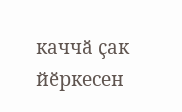каччӑ ҫак йӗркесен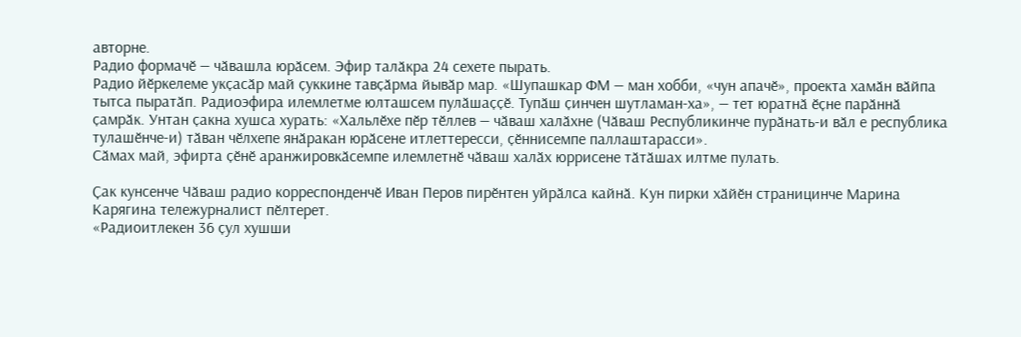авторне.
Радио формачӗ — чӑвашла юрӑсем. Эфир талӑкра 24 сехете пырать.
Радио йӗркелеме укҫасӑр май ҫуккине тавҫӑрма йывӑр мар. «Шупашкар ФМ — ман хобби, «чун апачӗ», проекта хамӑн вӑйпа тытса пыратӑп. Радиоэфира илемлетме юлташсем пулӑшаҫҫӗ. Тупӑш ҫинчен шутламан-ха», — тет юратнӑ ӗҫне парӑннӑ ҫамрӑк. Унтан ҫакна хушса хурать: «Хальлӗхе пӗр тӗллев — чӑваш халӑхне (Чӑваш Республикинче пурӑнать-и вӑл е республика тулашӗнче-и) тӑван чӗлхепе янӑракан юрӑсене итлеттересси, ҫӗннисемпе паллаштарасси».
Сӑмах май, эфирта ҫӗнӗ аранжировкӑсемпе илемлетнӗ чӑваш халӑх юррисене тӑтӑшах илтме пулать.

Ҫак кунсенче Чӑваш радио корреспонденчӗ Иван Перов пирӗнтен уйрӑлса кайнӑ. Кун пирки хӑйӗн страницинче Марина Карягина тележурналист пӗлтерет.
«Радиоитлекен 36 ҫул хушши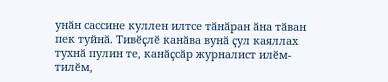унӑн сассине куллен илтсе тӑнӑран ӑна тӑван пек туйнӑ. Тивӗҫлӗ канӑва вунӑ ҫул каяллах тухнӑ пулин те, канӑҫсӑр журналист илӗм-тилӗм,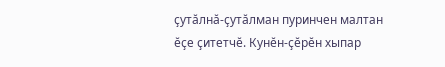ҫутӑлнӑ-ҫутӑлман пуринчен малтан ӗҫе ҫитетчӗ. Кунӗн-ҫӗрӗн хыпар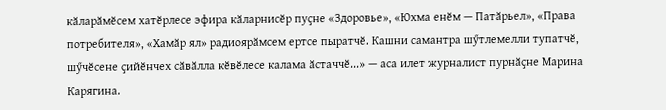кӑларӑмӗсем хатӗрлесе эфира кӑларнисӗр пуҫне «Здоровье», «Юхма енӗм — Патӑрьел», «Права потребителя», «Хамӑр ял» радиоярӑмсем ертсе пыратчӗ. Кашни самантра шӳтлемелли тупатчӗ, шӳчӗсене ҫийӗнчех сӑвӑлла кӗвӗлесе калама ӑстаччӗ...» — аса илет журналист пурнӑҫне Марина Карягина.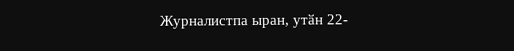Журналистпа ыран, утӑн 22-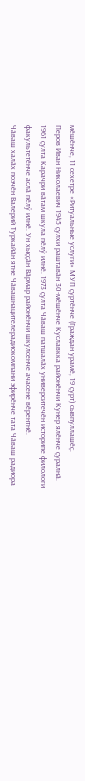мӗшӗнче, 11 сехетре «Ритуальные услуги» МУП ҫуртӗнче (Граждан урамӗ, 19 ҫурт) сывпуллашӗҫ.
Перов Иван Николаевич 1945 ҫулхи раштавӑн 30-мӗшӗнче Куславкка районӗнчи Кунер ялӗнче ҫуралнӑ. 1961 ҫулта Карачри вӑтам шкула пӗлӳ илнӗ. 1973 ҫулта Чӑваш патшалӑх университечӗн историпе филологи факультетӗнче аслӑ пӗлӳ илнӗ. Ун хыҫҫӑн Вӑрмар районӗнчи шкулсенче ачасене вӗрентнӗ.
Чӑваш халӑх поэчӗн Валерий Туркайӑн ятне Чӑвашнацителерадиокомпани эфирӗнче тата Чӑваш радиора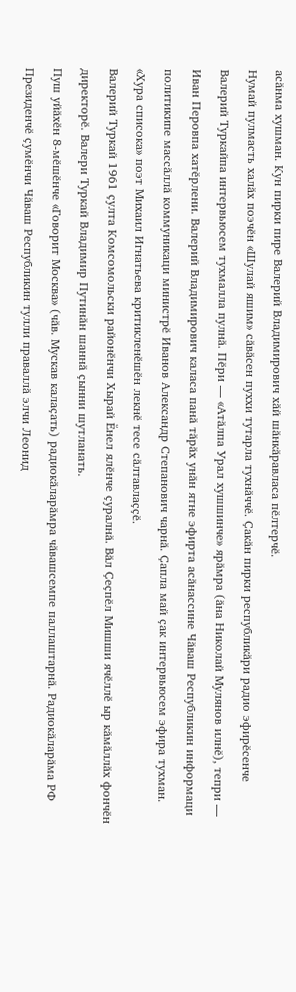асӑнма хушман. Кун пирки пире Валерий Владимирович хӑй шӑнкӑравласа пӗлтерчӗ.
Нумай пулмасть халӑх поэчӗн «Шулай яшим» сӑвӑсен пуххи тутарла тухнӑччӗ. Ҫакӑн пирки республикӑри радио эфирӗсенче Валерий Туркайпа интервьюсем тухмалла пулнӑ. Пӗри — «Атӑлпа Урал хушшинче» ярӑмра (ӑна Николай Мулянов илнӗ), тепри — Иван Перовпа хатӗрлени. Валерий Владимирович каласа панӑ тӑрӑх унӑн ятне эфирта асӑнассине Чӑваш Республикин информаци политикипе массӑллӑ коммуникаци министрӗ Иванов Александр Степанович чарнӑ. Ҫапла май ҫак интервьюсем эфира тухман. «Хура списока» поэт Михаил Игнатьева критикленӗшӗн лекнӗ тесе сӑлтавлаҫҫӗ.
Валерий Туркай 1961 ҫулта Комсомольски районӗнчи Хырай Ӗнел ялӗнче ҫуралнӑ. Вӑл Ҫеҫпӗл Мишши ячӗллӗ ыр кӑмӑллӑх фончӗн директорӗ. Валери Туркай Владимир Путинӑн шаннӑ ҫынни шутланать.
Пуш уйӑхӗн 8-мӗшӗнче «Говорит Москва» (чӑв. Мускав калаҫать) радиокӑларӑмра чӑвашсемпе паллаштарнӑ. Радиокӑларӑма РФ Президенчӗ ҫумӗнчи Чӑваш Республикин тулли праваллӑ элчи Леонид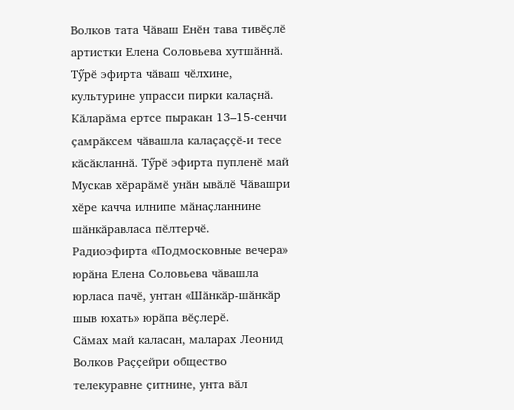Волков тата Чӑваш Енӗн тава тивӗҫлӗ артистки Елена Соловьева хутшӑннӑ.
Тӳрӗ эфирта чӑваш чӗлхине, культурине упрасси пирки калаҫнӑ. Кӑларӑма ертсе пыракан 13–15-сенчи ҫамрӑксем чӑвашла калаҫаҫҫӗ-и тесе кӑсӑкланнӑ. Тӳрӗ эфирта пупленӗ май Мускав хӗрарӑмӗ унӑн ывӑлӗ Чӑвашри хӗре качча илнипе мӑнаҫланнине шӑнкӑравласа пӗлтерчӗ.
Радиоэфирта «Подмосковные вечера» юрӑна Елена Соловьева чӑвашла юрласа пачӗ, унтан «Шӑнкӑр-шӑнкӑр шыв юхать» юрӑпа вӗҫлерӗ.
Сӑмах май каласан, маларах Леонид Волков Раҫҫейри общество телекуравне ҫитнине, унта вӑл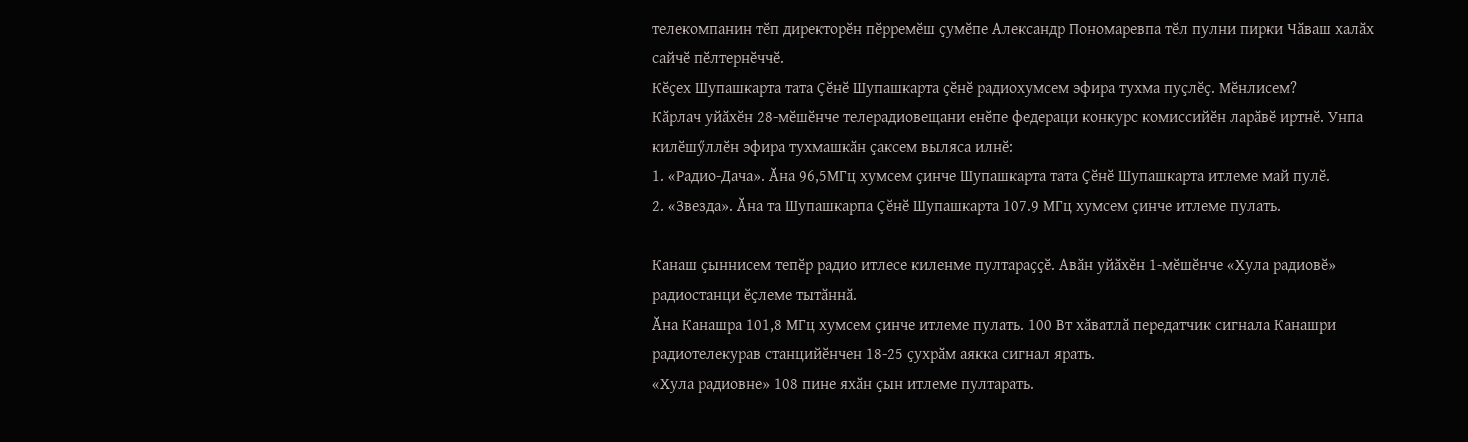телекомпанин тӗп директорӗн пӗрремӗш ҫумӗпе Александр Пономаревпа тӗл пулни пирки Чӑваш халӑх сайчӗ пӗлтернӗччӗ.
Кӗҫех Шупашкарта тата Ҫӗнӗ Шупашкарта ҫӗнӗ радиохумсем эфира тухма пуҫлӗҫ. Мӗнлисем?
Кӑрлач уйӑхӗн 28-мӗшӗнче телерадиовещани енӗпе федераци конкурс комиссийӗн ларӑвӗ иртнӗ. Унпа килӗшӳллӗн эфира тухмашкӑн ҫаксем выляса илнӗ:
1. «Радио-Дача». Ӑна 96,5МГц хумсем ҫинче Шупашкарта тата Ҫӗнӗ Шупашкарта итлеме май пулӗ.
2. «Звезда». Ӑна та Шупашкарпа Ҫӗнӗ Шупашкарта 107.9 МГц хумсем ҫинче итлеме пулать.

Канаш ҫыннисем тепӗр радио итлесе киленме пултараҫҫӗ. Авӑн уйӑхӗн 1-мӗшӗнче «Хула радиовӗ» радиостанци ӗҫлеме тытӑннӑ.
Ӑна Канашра 101,8 МГц хумсем ҫинче итлеме пулать. 100 Вт хӑватлӑ передатчик сигнала Канашри радиотелекурав станцийӗнчен 18-25 ҫухрӑм аякка сигнал ярать.
«Хула радиовне» 108 пине яхӑн ҫын итлеме пултарать.